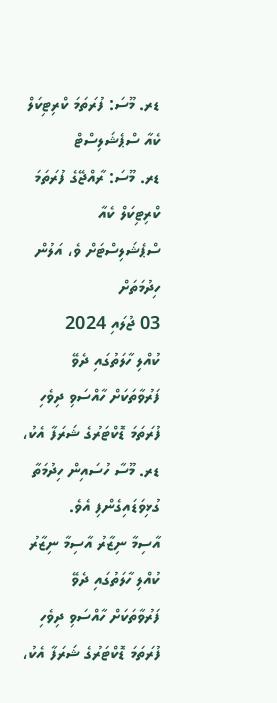ޑރ. މޫސަ: ފުރަތަމަ ކްރިޓިކަލް ކެއާ ސްޕެޝަލިސްޓް
ޑރ. މޫސަ: ރާއްޖޭގެ ފުރަތަމަ ކްރިޓިކަލް ކެއާ ސްޕެޝަލިސްޓަށް ވެ، އަލުން ހިދުމަތަށް
03 ޖުލައި 2024
ކުއްލި ހާލަތުގައި ދެވޭ ފަރުވާތަކަށް ހާއްސަވި ދިވެހި ފުރަތަމަ ޑޮކްޓަރުގެ ޝަރަފާ އެކު، ޑރ. މޫސާ ހުސައިން ހިދުމަތާ ގުޅިވަޑައިގެންފި އެވެ.
އާސިމާ ނިޒާރު އާސިމާ ނިޒާރު
ކުއްލި ހާލަތުގައި ދެވޭ ފަރުވާތަކަށް ހާއްސަވި ދިވެހި ފުރަތަމަ ޑޮކްޓަރުގެ ޝަރަފާ އެކު،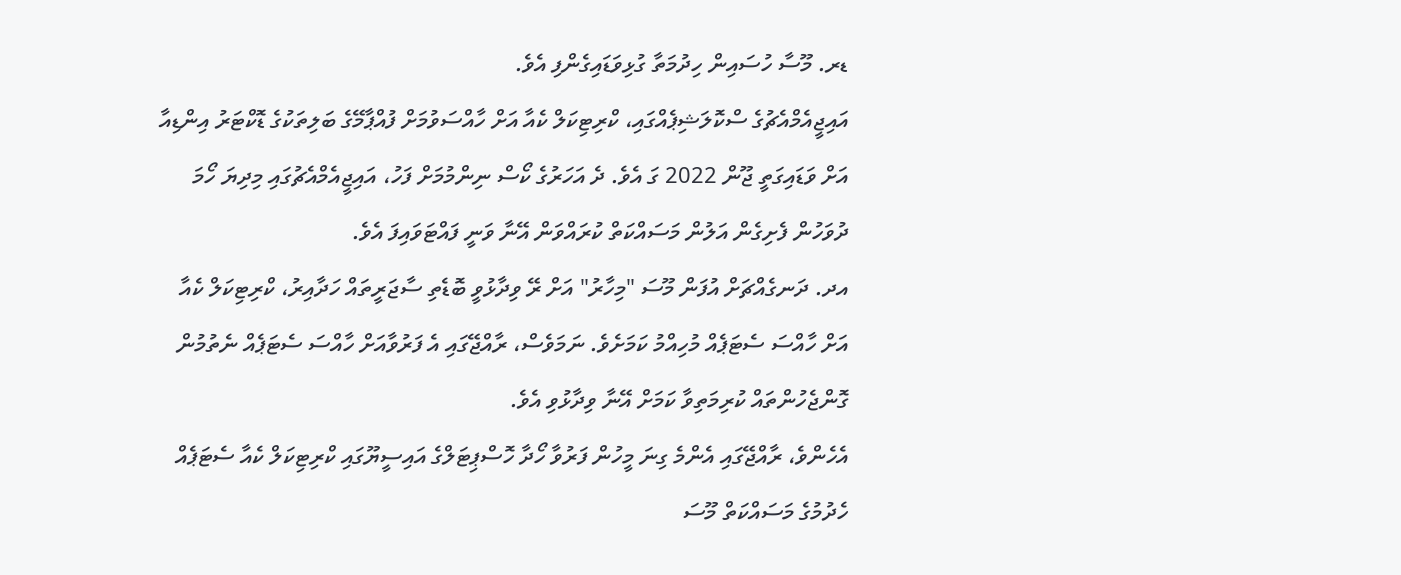ޑރ. މޫސާ ހުސައިން ހިދުމަތާ ގުޅިވަޑައިގެންފި އެވެ.
އައިޖީއެމްއެޗުގެ ސްކޮލަޝިޕެއްގައި، ކްރިޓިކަލް ކެއާ އަށް ހާއްސަވުމަށް ފުއްޕާމޭގެ ބަލިތަކުގެ ޑޮކްޓަރު އިންޑިއާ އަށް ވަޑައިގަތީ ޖޫން 2022 ގަ އެވެ. ދެ އަހަރުގެ ކޯސް ނިންމުމަށް ފަހު، އައިޖީއެމްއެޗުގައި މިދިޔަ ހޯމަ ދުވަހުން ފެށިގެން އަލުން މަސައްކަތް ކުރައްވަން އޭނާ ވަނީ ފައްޓަވައިފަ އެވެ.
އދ. ދަނގެއްޗަށް އުފަން މޫސަ "މިހާރު" އަށް ރޭ ވިދާޅުވީ ބޮޑެތި ސާޖަރީތައް ހަދާއިރު، ކްރިޓިކަލް ކެއާ އަށް ހާއްސަ ސެޓަޕެއް މުހިއްމު ކަމަށެވެ. ނަމަވެސް، ރާއްޖޭގައި އެ ފަރުވާއަށް ހާއްސަ ސެޓަޕެއް ނެތުމުން ގޮންޖެހުންތައް ކުރިމަތިވާ ކަމަށް އޭނާ ވިދާޅުވި އެވެ.
އެހެންވެ، ރާއްޖޭގައި އެންމެ ގިނަ މީހުން ފަރުވާ ހޯދާ ހޮސްޕިޓަލްގެ އައިސީޔޫގައި ކްރިޓިކަލް ކެއާ ސެޓަޕެއް ހެދުމުގެ މަސައްކަތް މޫސަ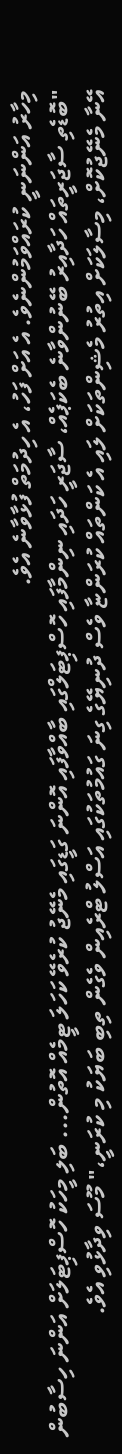މިހާރު އަންނަނީ ކުރައްވަމުންނެވެ. އެ އަށް ފަހު، އެ ހިދުމަތް ފުޅާވާނެ އެވެ.
"ބޮޑެތި ސާޖަރީތައް ހަދާއިރު ބޭނުންވާނެ ބެކަޕެއް، ސާޖަރީ ހަދައި ނިންމާފައި ހޮސްޕިޓަލްގައި ބާއްވާފައި އޮންނަ ގަޑީގައި މެނޭޖު ކުރެވޭ ކަހަލަ ޓީމެއް އޮތުން... ބަލި މީހަކު ހޮސްޕިޓަލަށް އަންނަ ހިސާބުން އޭނާ މެނޭޖުކޮށް، މިސާލަކަށް އިތުރު މެޝިންތަކަށް ލައި އެ ކަންތައް ކުރަންޏާ ވެސް ދުނިޔޭގެ ގިނަ ގައުމުތަކުގައި އަސްލު ޓްރެއިން ވެގެން ތިބި ބަޔަކު މި ކުރަނީ،" މޫސަ ވިދާޅުވި އެވެ.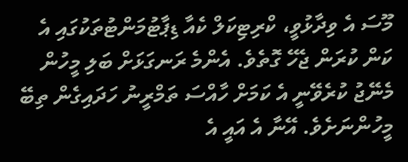މޫސަ އެ ވިދާޅުވީ، ކްރިޓިކަލް ކެއާ ޑިޕާޓުމަންޓުތަކުގައި އެ ކަން ކުރަން ޖެހޭ ގޮތެވެ. އެންމެ ރަނގަޅަށް ބަލި މީހުން މެނޭޖު ކުރެވޭނީ އެ ކަމަށް ހާއްސަ ތަމްރީނު ހަދައިގެން ތިބޭ މީހުންނަށެވެ. އޭނާ އެ އައީ އެ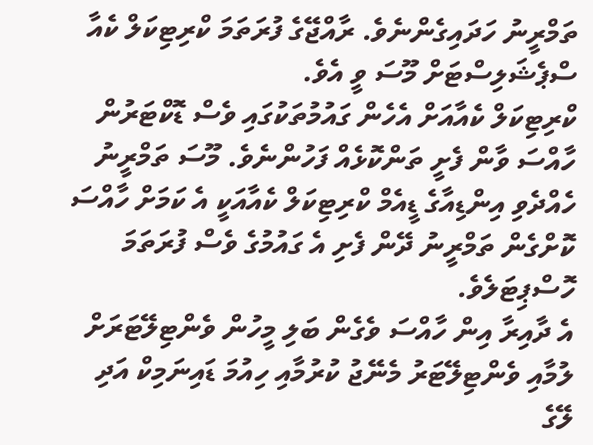ތަމްރީނު ހަދައިގެންނެވެ. ރާއްޖޭގެ ފުރަތަމަ ކްރިޓިކަލް ކެއާ ސްޕެޝަލިސްޓަށް މޫސަ ވީ އެވެ.
ކްރިޓިކަލް ކެއާއަށް އެހެން ގައުމުތަކުގައި ވެސް ޑޮކްޓަރުން ހާއްސަ ވާން ފެށީ ތަންކޮޅެއް ފަހުންނެވެ. މޫސަ ތަމްރީނު ހެއްދެވި އިންޑިއާގެ ޑީއެމް ކްރިޓިކަލް ކެއާއަކީ އެ ކަމަށް ހާއްސަ ކޮށްގެން ތަމްރީނު ދޭން ފެށި އެ ގައުމުގެ ވެސް ފުރަތަމަ ހޮސްޕިޓަލެވެ.
އެ ދާއިރާ އިން ހާއްސަ ވެގެން ބަލި މީހުން ވެންޓިލޭޓަރަށް ލުމާއި ވެންޓިލޭޓަރު މެނޭޖު ކުރުމާއި ހިއުމަ ޑައިނަމިކް އަދި ލޭގެ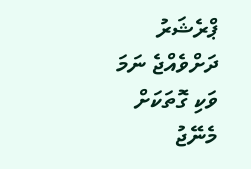ޕްރެޝަރު ދަށްވެއްޖެ ނަމަ ވަކި ގޮތަކަށް މެނޭޖު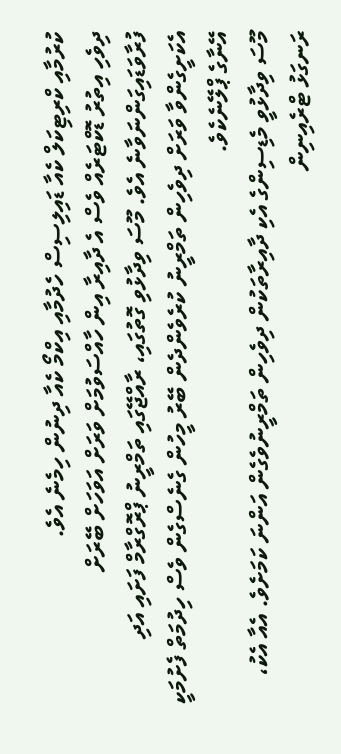ކުރުމާއި ކްރިޓިކަލް ކެއާ ޑައިލިސިސް ހެދުމާއި އިކްމޯ ކެއާ ދިނުން ހިމެނެ އެވެ.
ދިވެހި އިތުރު ޑޮކްޓަރެއް ވެސް އެ ދާއިރާ އިން ހާއްސަވުމަށް ވަރަށް އަވަހަށް ބޭރަށް ފުރާވަޑައިގަންނަވާނެ އެވެ. މޫސަ ވިދާޅުވި ގޮތުގައި، ރާއްޖޭގައި ތަމްރީނު ޕްރޮގްރާމް ފަށައި އަދި އެކަށީގެންވާ ވަރަށް ދިވެހިން ތަމްރީނު ކުރެވެންދެން ބޭރު މީހުން ގެނެސްގެން ވެސް ހިދުމަތް ފެށުމަކީ އޭނާގެ ޕްލޭނެކެވެ.
މޫސަ ވިދާޅުވީ މެޑިސިންގެ އެކި ދާއިރާތަކުން ދިވެހިން ތަމްރީނުވެގެން އަންނަ ކަމަށެވެ. އެއާ އެކު، ރަނގަޅު ޓްރެއިނިން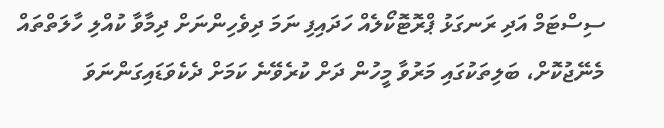ސިސްޓަމް އަދި ރަނގަޅު ޕްރޮޓޮކޯލެއް ހަދައިފި ނަމަ ދިވެހިންނަށް ދިމާވާ ކުއްލި ހާލަތްތައް މެނޭޖުކޮށް، ބަލިތަކުގައި މަރުވާ މީހުން ދަށް ކުރެވޭނެ ކަމަށް ދެކެވަޑައިގަންނަވަ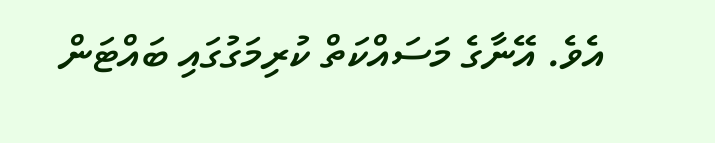އެވެ. އޭނާގެ މަސައްކަތް ކުރިމަގުގައި ބައްޓަން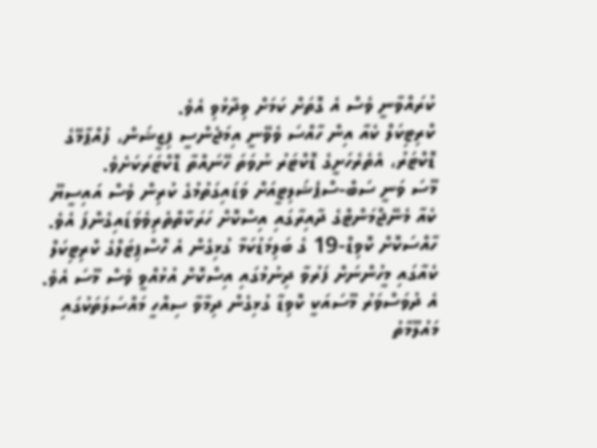ކުރައްވާނީ ވެސް އެ ގޮތަށް ކަމަށް ވިދާޅުވި އެވެ.
ކްރިޓިކަލް ކެއާ އިން ހާއްސަ ވެވޭނީ އިމަޖެންސީ ފިޒީޝަން، ފުއްޕާމޭގެ ޑޮކްޓަރު، އެތެރެހަށީގެ ޑޮކްޓަރު ނުވަތަ ހޭނައްތާ ޑޮކްޓަރަކަށެވެ.
މޫސަ ވަނީ ސަބް-ސްޕެޝަލިޓީއަށް ވަޑައިގަތުމުގެ ކުރިން ވެސް އައިސީޔޫ ކެއާ މެނޭޖްމަންޓްގެ ދާއިރާގައި އިސްކޮށް ހަރަކާތްތެރިވެވަޑައިގެންފަ އެވެ. ހާއްސަކޮށް ކޮވިޑް-19 ގެ ބަލިމަޑުކަމާ ގުޅިގެން އެ ހޮސްޕިޓަލްގެ ކްރިޓިކަލް ކެއާގައި މީހުންނަށް ފަރުވާ ދިނުމުގައި އިސްކޮށް އުޅުއްވީ ވެސް މޫސަ އެވެ. އެ ދުވަސްވަރު މޫސައަކީ ކޮވިޑާ ގުޅިގެން ދިމާވާ ސިއްހީ މައްސަލަތަކުގައި މައުލޫމާތު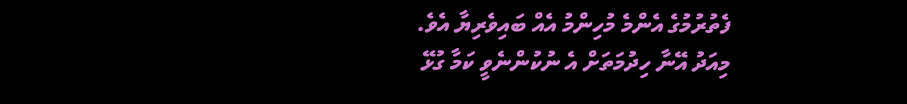ފެތުރުމުގެ އެންމެ މުހިންމު އެއް ބައިވެރިޔާ އެވެ.
މިއަދު އޭނާ ހިދުމަތަށް އެ ނުކުންނެވީ ކަމާ ގުޅޭ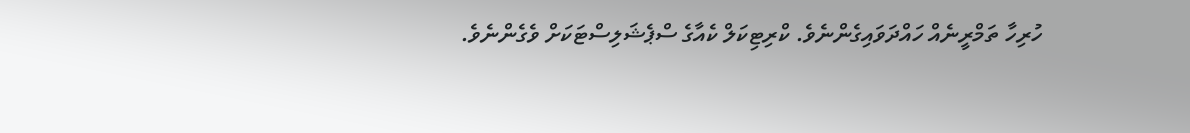ހުރިހާ ތަމްރީނެއް ހައްދަވައިގެންނެވެ. ކްރިޓިކަލް ކެއާގެ ސްޕެޝަލިސްޓަކަށް ވެގެންނެވެ.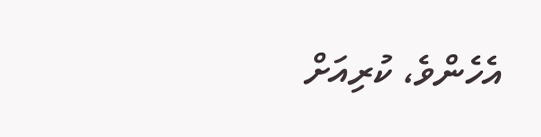އެހެންވެ، ކުރިއަށް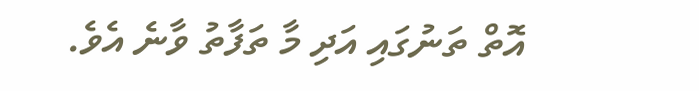އޮތް ތަނުގައި އަދި މާ ތަފާތު ވާނެ އެވެ.